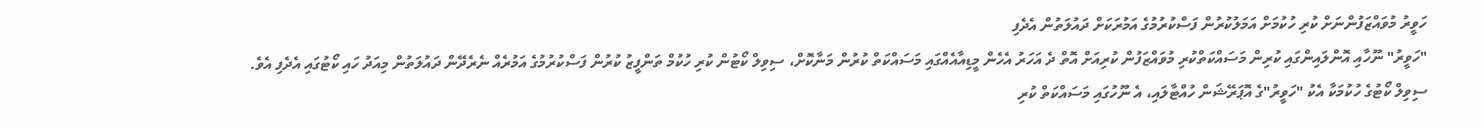ހަވީރު މުވައްޒަފުންނަށް ކުރި ހުކުމަށް އަމަލުކުރުން ފަސްކުރުމުގެ އަމުރަކަށް ދައުލަތުން އެދެފި
"ހަވީރު" ނޫހާއި އޮންލައިންގައި ކުރިން މަސައްކަތްކުރި މުވައްޒަފުން ކުރިއަށް އޮތް ދެ އަހަރު އެހެން މީޑިއާއެއްގައި މަސައްކަތް ކުރުން މަނާކޮށް، ސިވިލް ކޯޓުން ކުރި ހުކުމް ތަންފީޒު ކުރުން ފަސްކުރުމުގެ އަމުރެއް ނެރެދޭން ދައުލަތުން މިއަދު ހައި ކޯޓުގައި އެދެފި އެވެ.
ސިވިލް ކޯޓުގެ ހުކުމަކާ އެކު "ހަވީރު"ގެ އޮޕަރޭޝަން ހުއްޓާލައި، އެ ނޫހުގައި މަސައްކަތް ކުރި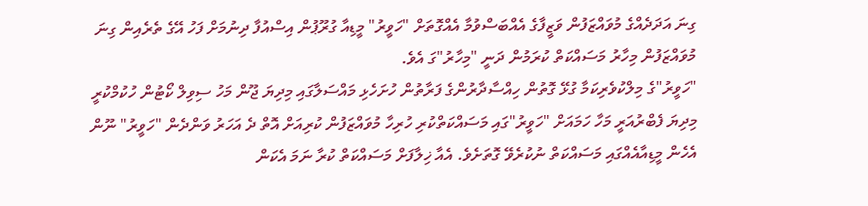ގިނަ އަދަދެއްގެ މުވައްޒަފުން ވަޒީފާގެ އެއްބަސްވުމާ އެއްގޮތަށް "ހަވީރު" މީޑިއާ ގުރޫޕުން އިސްއުފާ ދިނުމަށް ފަހު އޭގެ ތެރެއިން ގިނަ މުވައްޒަފުން މިހާރު މަސައްކަތް ކުރަމުން ދަނީ "މިހާރު"ގަ އެވެ.
"ހަވީރު"ގެ މިލްކުވެރިކަމާ ގުޅޭ ގޮތުން ހިއްސާދާރުންގެ ފަރާތުން ހުށަހެޅި މައްސަލާގައި މިދިޔަ ޖޫން މަހު ސިވިލް ކޯޓުން ހުކުމްކުރީ މިދިޔަ ފެބްރުއަރީ މަހާ ހަމައަށް "ހަވީރު"ގައި މަސައްކަތްކުރި ހުރިހާ މުވައްޒަފުން ކުރިއަށް އޮތް ދެ އަހަރު ވަންދެން "ހަވީރު" ނޫން އެހެން މީޑިއާއެއްގައި މަސައްކަތް ނުކުރެވޭ ގޮތަށެވެ. އެއާ ޚިލާފަށް މަސައްކަތް ކުރާ ނަމަ އެކަން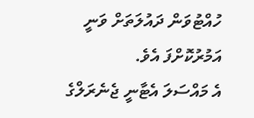ހުއްޓުވަން ދައުލަތަށް ވަނީ އަމުރުކޮށްފަ އެވެ.
އެ މައްސަލަ އެޓާނީ ޖެނެރަލްގެ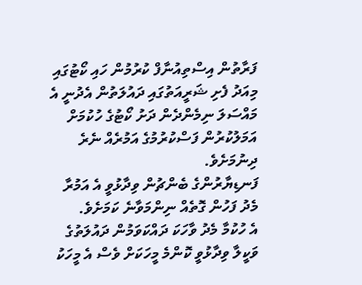ފަރާތުން އިސްތިއުނާފް ކުރުމުން ހައި ކޯޓުގައި މިއަދު ފެށި ޝަރީއަތުގައި ދައުލަތުން އެދުނީ އެ މައްސަލަ ނިމެންދެން ދަށު ކޯޓުގެ ހުކުމަށް އަމަލުކުރުން ފަސްކުރުމުގެ އަމުރެއް ނެރެ ދިނުމަށެވެ.
ފަނޑިޔާރުންގެ ބެންޗުން ވިދާޅުވީ އެ އަމުރާ މެދު ފަހުން ގޮތެއް ނިންމަވާނެ ކަމަށެވެ.
އެ ހުކުމާ މެދު ވާހަކަ ދައްކަވަމުން ދައުލަތުގެ ވަކީލާ ވިދާޅުވީ ކޮންމެ މީހަކަށް ވެސް އެ މީހަކު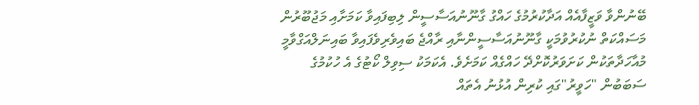ބޭނުންވާ ވަޒީފާއެއް އަދާކުރުމުގެ ހައްގު ގާނޫނުއަސާސީން ލިބިފައިވާ ކަމަށާއި މަޖުބޫރުން މަސައްކަތް ނުކުރުވުމަކީ ގާނޫނުއަސާސީންނާއި ރާއްޖެ ބައިވެރިވެފައިވާ ބައިނަލްއަގްވާމީ މުއާހަދާތަކުން ކަށަވަރުކޮށްދޭ ހައްގެއް ކަމަށެވެ. އެކަމަކު ސިވިލް ކޯޓުގެ އެ ހުކުމުގެ ސަބަބުން "ހަވީރު"ގައި ކުރިން އުޅުނު އެތައް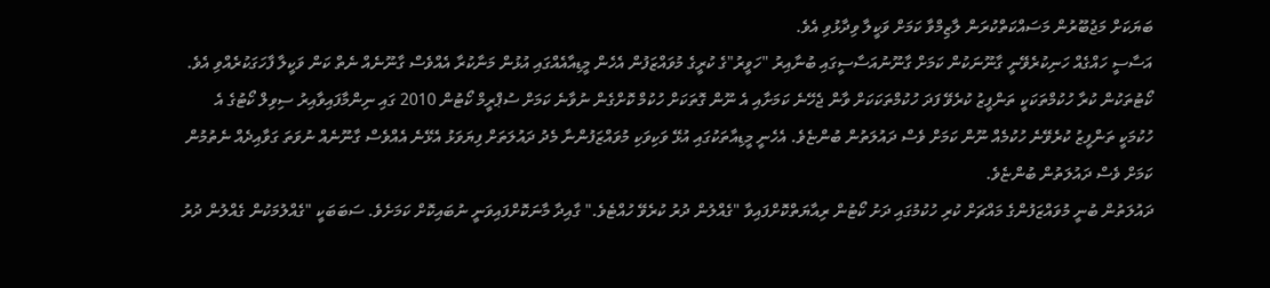ބަޔަކަށް މަޖުބޫރުން މަސައްކަތްކުރަން ލާޒިމްވާ ކަމަށް ވަކީލާ ވިދާޅުވި އެވެ.
އަސާސީ ހައްގެއް ހަނިކުރެވޭނީ ގާނޫނަކުން ކަމަށް ގާނޫނުއަސާސީގައި ބުނާއިރު "ހަވީރު"ގެ ކުރީގެ މުވައްޒަފުން އެހެން މީޑިއާއެއްގައި އުޅުން މަނާކުރާ އެއްވެސް ގާނޫނެއް ނެތް ކަން ވަކީލާ ފާހަގަކުރެއްވި އެވެ.
ކޯޓުތަކުން ކުރާ ހުކުމްތަކަކީ ތަންފީޒު ކުރެވޭ ފަދަ ހުކުމްތަކަކަށް ވާން ޖެހޭނެ ކަމަށާއި އެ ނޫން ގޮތަކަށް ހުކުމް ކޮށްގެން ނުވާނެ ކަމަށް ސުޕްރީމް ކޯޓުން 2010 ގައި ނިންމާފައިވާއިރު ސިވިލް ކޯޓުގެ އެ ހުކުމަކީ ތަންފީޒު ކުރެވޭނެ ހުކުމެއް ނޫން ކަމަށް ވެސް ދައުލަތުން ބުންޏެވެ. އެހެނީ މީޑިއާތަކުގައި އުޅޭ ވަކިވަކި މުވައްޒަފުންނާ މެދު ދައުލަތަށް ފިޔަވަޅު އެޅޭނެ އެއްވެސް ގާނޫނެއް ނުވަތަ ގަވާއިދެއް ނެތުމުން ކަމަށް ވެސް ދައުލަތުން ބުންޏެވެ.
ދައުލަތުން ބުނީ މުވައްޒަފުންގެ މައްޗަށް ކުރި ހުކުމުގައި ދަށު ކޯޓުން ރިއާޔަތްކޮށްފައިވާ "ގެއްލުން ދުރު ކުރެވޭ ހުއްޓެވެ." ގާއިދާ މާނަކޮށްފައިވަނީ ނުބައިކޮށް ކަމަށެވެ. ސަބަބަކީ "ގެއްލުމަކުން ގެއްލުން ދުރު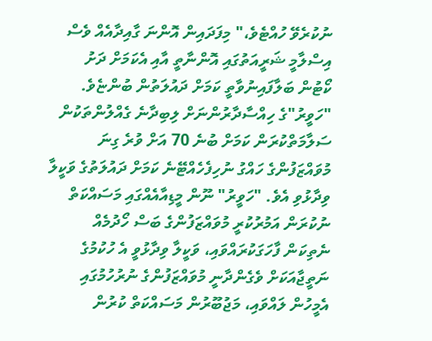ނުކުރެވޭ ހުއްޓެވެ،" މިފަދައިން އޮންނަ ގާއިދާއެއް ވެސް އިސްލާމީ ޝަރީއަތުގައި އޮންނާތީ އާއި އެކަމަށް ދަށު ކޯޓުން ބަލާފައިނުވާތީ ކަމަށް ދައުލަތުން ބުންޏެވެ.
"ހަވީރު"ގެ ހިއްސާދާރުންނަށް ލިބިދާނެ ގެއްލުންތަކުން ސަލާމަތްކުރަން ކަމަށް ބުނެ 70 އަށް ވުރެ ގިނަ މުވައްޒަފުންގެ ހައްގު ނުހިފެހެއްޓޭނެ ކަމަށް ދައުލަތުގެ ވަކީލާ ވިދާޅުވި އެވެ. "ހަވީރު" ނޫން މީޑިއާއެއްގައި މަސައްކަތް ނުކުރަން އަމުރުކުރީ މުވައްޒަފުންގެ ބަސް ހޯދުމެއް ނެތިކަން ފާހަގަކުރައްވައި، ވަކީލާ ވިދާޅުވީ އެ ހުކުމުގެ ނަތީޖާއަކަށް ވެގެންދާނީ މުވައްޒަފުންގެ ނުރުހުމުގައި އެމީހުން ލައްވައި، މަޖުބޫރުން މަސައްކަތް ކުރުން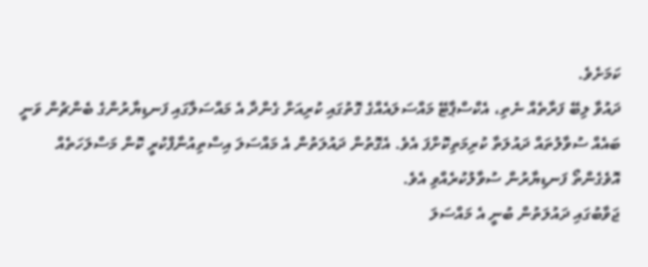ކަމަށެވެ.
ދައުވާ ލިބޭ ފަރާތެއް ނެތި، އެކްސްޕާޓޭ މައްސަލައެއްގެ ގޮތުގައި ކުރިއަށް ގެންދާ އެ މައްސަލާގައި ފަނޑިޔާރުންގެ ބެންޗުން ވަނީ ބައެއް ސުވާލުތައް ދައުލަތާ ކުރިމަތިކޮށްފަ އެވެ. އެގޮތުން ދައުލަތުން އެ މައްސަލަ އިސްތިއުނާފްކުރީ ކޮން މަސްލަހަތެއް އޮވެގެންތޯ ފަނޑިޔާރުން ސުވާލުކުރެއްވި އެވެ.
ޖަވާބުގައި ދައުލަތުން ބުނީ އެ މައްސަލަ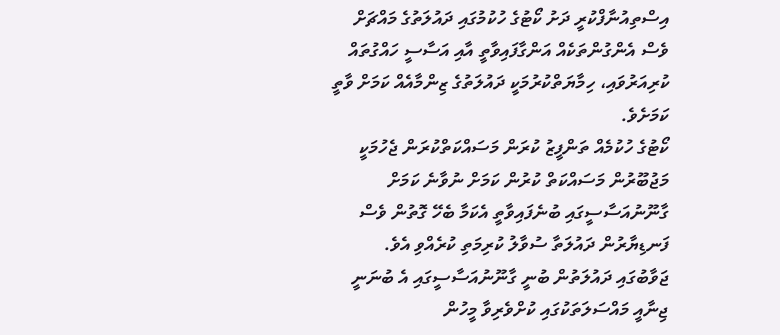އިސްތިއުނާފްކުރީ ދަށު ކޯޓުގެ ހުކުމުގައި ދައުލަތުގެ މައްޗަށް ވެސް އެންގުންތަކެއް އަންގާފައިވާތީ އާއި އަސާސީ ހައްގުތައް ކުރިއަރުވައި، ހިމާޔަތްކުރުމަކީ ދައުލަތުގެ ޒިންމާއެއް ކަމަށް ވާތީ ކަމަށެވެ.
ކޯޓުގެ ހުކުމެއް ތަންފީޒު ކުރަން މަސައްކަތްކުރަން ޖެހުމަކީ މަޖުބޫރުން މަސައްކަތް ކުރުން ކަމަށް ނުވާނެ ކަމަށް ގާނޫނުއަސާސީގައި ބުނެފައިވާތީ އެކަމާ ބެހޭ ގޮތުން ވެސް ފަނޑިޔާރުން ދައުލަތާ ސުވާލު ކުރިމަތި ކުރެއްވި އެވެ.
ޖަވާބުގައި ދައުލަތުން ބުނީ ގާނޫނުއަސާސީގައި އެ ބުނަނީ ޖިނާއީ މައްސަލަތަކުގައި ކުށްވެރިވާ މީހުން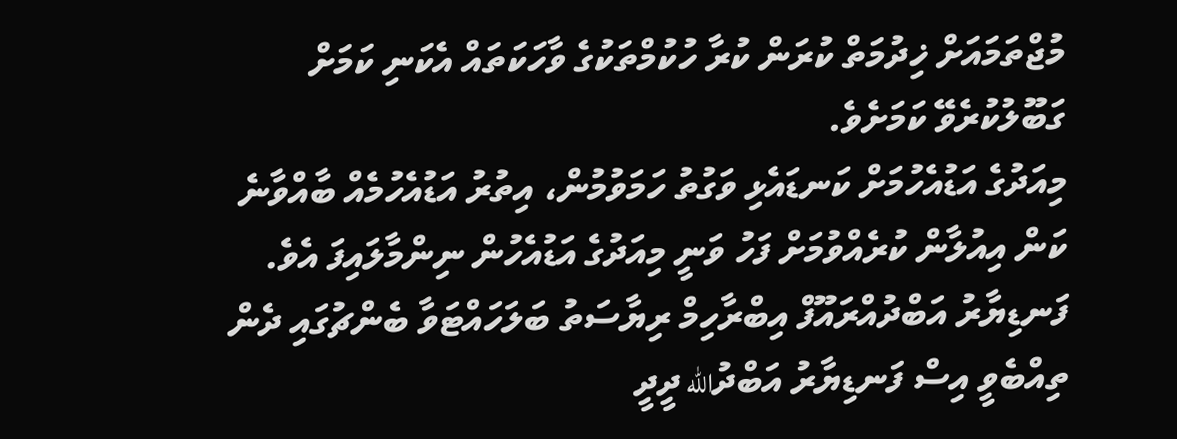މުޖްތަމައަށް ޚިދުމަތް ކުރަން ކުރާ ހުކުމްތަކުގެ ވާހަކަތައް އެކަނި ކަމަށް ގަބޫލުކުރެވޭ ކަމަށެވެ.
މިއަދުގެ އަޑުއެހުމަށް ކަނޑައެޅި ވަގުތު ހަމަވުމުން، އިތުރު އަޑުއެހުމެއް ބާއްވާނެ ކަން އިއުލާން ކުރެއްވުމަށް ފަހު ވަނީ މިއަދުގެ އަޑުއެހުން ނިންމާލައިފަ އެވެ.
ފަނޑިޔާރު އަބްދުއްރައޫފް އިބްރާހިމް ރިޔާސަތު ބަލަހައްޓަވާ ބެންޗުގައި ދެން ތިއްބެވީ އިސް ފަނޑިޔާރު އަބްދުالله ދީދީ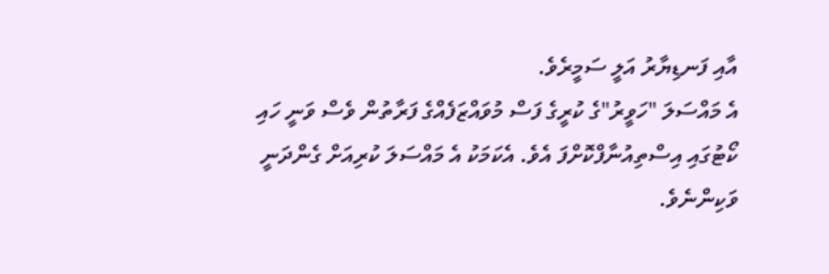އާއި ފަނޑިޔާރު އަލީ ސަމީރެވެ.
އެ މައްސަލަ "ހަވީރު"ގެ ކުރީގެ ފަސް މުވައްޒަފެއްގެ ފަރާތުން ވެސް ވަނީ ހައި ކޯޓުގައި އިސްތިއުނާފްކޮށްފަ އެވެ. އެކަމަކު އެ މައްސަލަ ކުރިއަށް ގެންދަނީ ވަކިންނެވެ.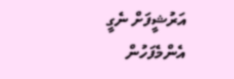އަރުޝީފަށް ނެގީ
އެންމެފަހުން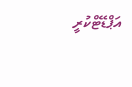އަޕްޑޭޓްކުރީ